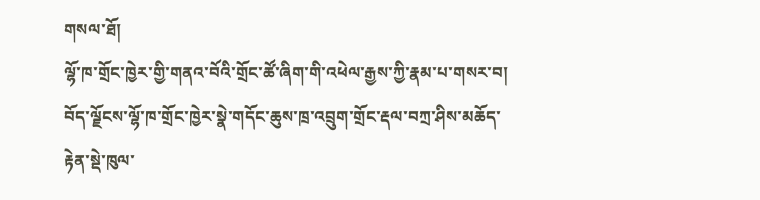གསལ་ཐོ།
ལྷོ་ཁ་གྲོང་ཁྱེར་གྱི་གནའ་བོའི་གྲོང་ཚོ་ཞིག་གི་འཕེལ་རྒྱས་ཀྱི་རྣམ་པ་གསར་བ།
བོད་ལྗོངས་ལྷོ་ཁ་གྲོང་ཁྱེར་སྣེ་གདོང་ཆུས་ཁྲ་འབྲུག་གྲོང་རྡལ་བཀྲ་ཤིས་མཆོད་རྟེན་སྡེ་ཁུལ་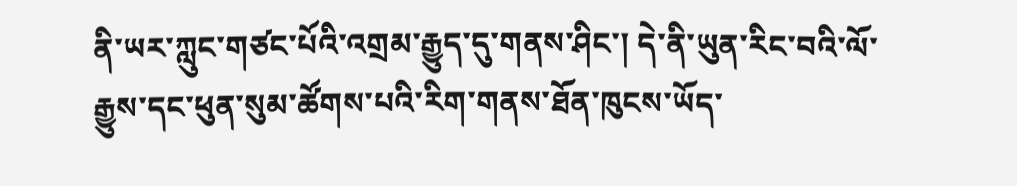ནི་ཡར་ཀླུང་གཙང་པོའི་འགྲམ་རྒྱུད་དུ་གནས་ཤིང་། དེ་ནི་ཡུན་རིང་བའི་ལོ་རྒྱུས་དང་ཕུན་སུམ་ཚོགས་པའི་རིག་གནས་ཐོན་ཁུངས་ཡོད་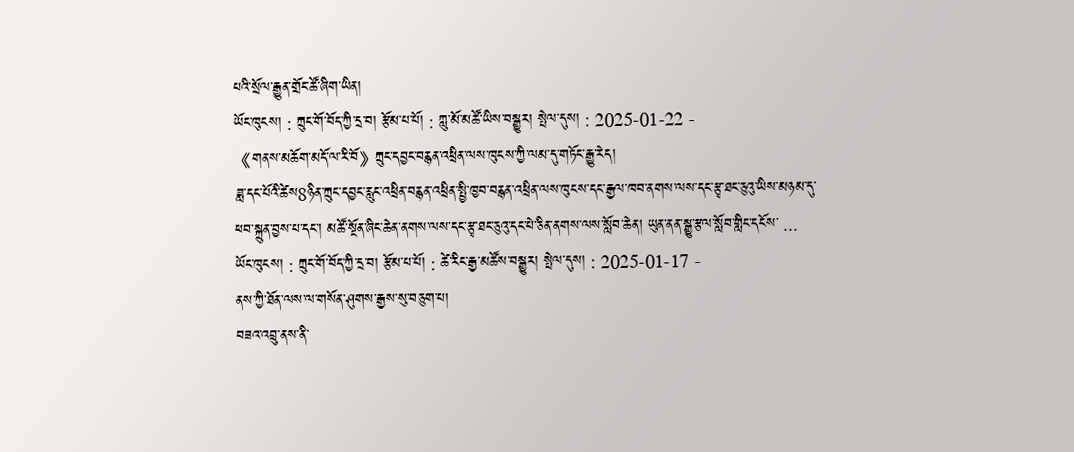པའི་སྲོལ་རྒྱུན་གྲོང་ཚོ་ཞིག་ཡིན།
ཡོང་ཁུངས། : ཀྲུང་གོ་བོད་ཀྱི་དྲ་བ། རྩོམ་པ་པོ། : ཀླུ་མོ་མཚོ་ཡིས་བསྒྱུར། སྤེལ་དུས། : 2025-01-22 -
《གནས་མཆོག་མདོ་ལ་རི་བོ》ཀྲུང་དབྱང་བརྙན་འཕྲིན་ལས་ཁུངས་ཀྱི་ལམ་དུ་གཏོང་རྒྱུ་རེད།
ཟླ་དང་པོའི་ཚེས8ཉིན་ཀྲུང་དབྱང་རླུང་འཕྲིན་བརྙན་འཕྲིན་སྤྱི་ཁྱབ་བརྙན་འཕྲིན་ལས་ཁུངས་དང་རྒྱལ་ཁབ་ནགས་ལས་དང་རྩྭ་ཐང་ཅུའུ་ཡིས་མཉམ་དུ་ཕབ་སྐྲུན་བྱས་པ་དང་། མཚོ་སྔོན་ཞིང་ཆེན་ནགས་ལས་དང་རྩྭ་ཐང་ཅུའུ་དང་པེ་ཅིན་ནགས་ལས་སློབ་ཆེན། ཡུན་ནན་སྒྱུ་རྩལ་སློབ་གླིང་དངོས་ ...
ཡོང་ཁུངས། : ཀྲུང་གོ་བོད་ཀྱི་དྲ་བ། རྩོམ་པ་པོ། : ཚེ་རིང་རྒྱ་མཚོས་བསྒྱུར། སྤེལ་དུས། : 2025-01-17 -
ནས་ཀྱི་ཐོན་ལས་ལ་གསོན་ཤུགས་རྒྱས་སུ་བཅུག་པ།
བཟའ་འབྲུ་ནས་ནི་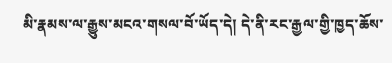མི་རྣམས་ལ་རྒྱུས་མངའ་གསལ་བོ་ཡོད་དེ། དེ་ནི་རང་རྒྱལ་གྱི་ཁྱད་ཆོས་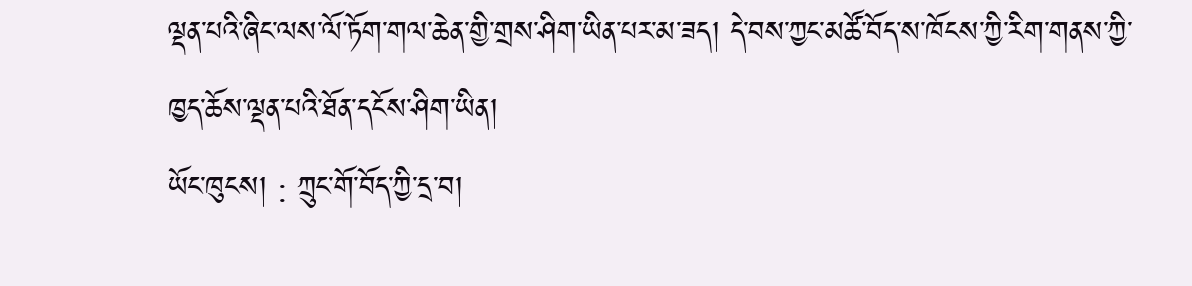ལྡན་པའི་ཞིང་ལས་ལོ་ཏོག་གལ་ཆེན་གྱི་གྲས་ཤིག་ཡིན་པར་མ་ཟད། དེ་བས་ཀྱང་མཚོ་བོད་ས་ཁོངས་ཀྱི་རིག་གནས་ཀྱི་ཁྱད་ཆོས་ལྡན་པའི་ཐོན་དངོས་ཤིག་ཡིན།
ཡོང་ཁུངས། : ཀྲུང་གོ་བོད་ཀྱི་དྲ་བ།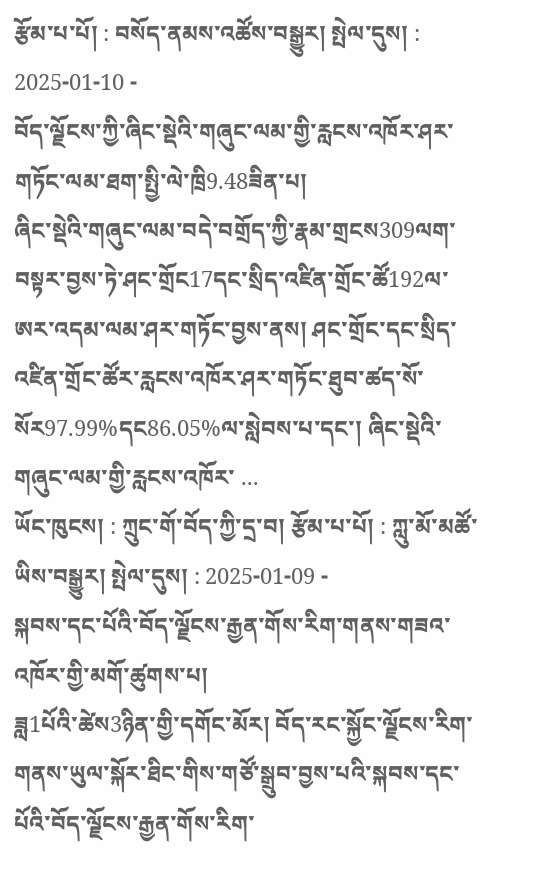རྩོམ་པ་པོ། : བསོད་ནམས་འཚོས་བསྒྱུར། སྤེལ་དུས། : 2025-01-10 -
བོད་ལྗོངས་ཀྱི་ཞིང་སྡེའི་གཞུང་ལམ་གྱི་རླངས་འཁོར་ཤར་གཏོང་ལམ་ཐག་སྤྱི་ལེ་ཁྲི9.48ཟིན་པ།
ཞིང་སྡེའི་གཞུང་ལམ་བདེ་བགྲོད་ཀྱི་རྣམ་གྲངས309ལག་བསྟར་བྱས་ཏེ་ཤང་གྲོང17དང་སྲིད་འཛིན་གྲོང་ཚོ192ལ་ཨར་འདམ་ལམ་ཤར་གཏོང་བྱས་ནས། ཤང་གྲོང་དང་སྲིད་འཛིན་གྲོང་ཚོར་རླངས་འཁོར་ཤར་གཏོང་ཐུབ་ཚད་སོ་སོར97.99%དང86.05%ལ་སླེབས་པ་དང་། ཞིང་སྡེའི་གཞུང་ལམ་གྱི་རླངས་འཁོར་ ...
ཡོང་ཁུངས། : ཀྲུང་གོ་བོད་ཀྱི་དྲ་བ། རྩོམ་པ་པོ། : ཀླུ་མོ་མཚོ་ཡིས་བསྒྱུར། སྤེལ་དུས། : 2025-01-09 -
སྐབས་དང་པོའི་བོད་ལྗོངས་རྒྱན་གོས་རིག་གནས་གཟའ་འཁོར་གྱི་མགོ་ཚུགས་པ།
ཟླ1པོའི་ཚེས3ཉིན་གྱི་དགོང་མོར། བོད་རང་སྐྱོང་ལྗོངས་རིག་གནས་ཡུལ་སྐོར་ཐིང་གིས་གཙོ་སྒྲུབ་བྱས་པའི་སྐབས་དང་པོའི་བོད་ལྗོངས་རྒྱན་གོས་རིག་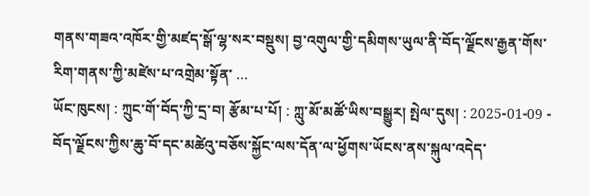གནས་གཟའ་འཁོར་གྱི་མཛད་སྒོ་ལྷ་སར་བསྡུས། བྱ་འགུལ་གྱི་དམིགས་ཡུལ་ནི་བོད་ལྗོངས་རྒྱན་གོས་རིག་གནས་ཀྱི་མཛེས་པ་འགྲེམ་སྟོན་ ...
ཡོང་ཁུངས། : ཀྲུང་གོ་བོད་ཀྱི་དྲ་བ། རྩོམ་པ་པོ། : ཀླུ་མོ་མཚོ་ཡིས་བསྒྱུར། སྤེལ་དུས། : 2025-01-09 -
བོད་ལྗོངས་ཀྱིས་ཆུ་བོ་དང་མཚེའུ་བཅོས་སྐྱོང་ལས་དོན་ལ་ཕྱོགས་ཡོངས་ནས་སྐུལ་འདེད་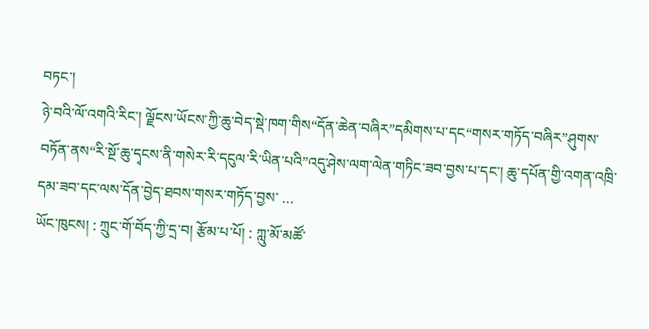བཏང་།
ཉེ་བའི་ལོ་འགའི་རིང་། ལྗོངས་ཡོངས་ཀྱི་ཆུ་བེད་སྡེ་ཁག་གིས“དོན་ཆེན་བཞིར”དམིགས་པ་དང“གསར་གཏོད་བཞིར”ཤུགས་བཏོན་ནས“རི་སྔོ་ཆུ་དྭངས་ནི་གསེར་རི་དངུལ་རི་ཡིན་པའི”འདུ་ཤེས་ལག་ལེན་གཏིང་ཟབ་བྱས་པ་དང་། ཆུ་དཔོན་གྱི་འགན་འཁྲི་དམ་ཟབ་དང་ལས་དོན་བྱེད་ཐབས་གསར་གཏོད་བྱས་ ...
ཡོང་ཁུངས། : ཀྲུང་གོ་བོད་ཀྱི་དྲ་བ། རྩོམ་པ་པོ། : ཀླུ་མོ་མཚོ་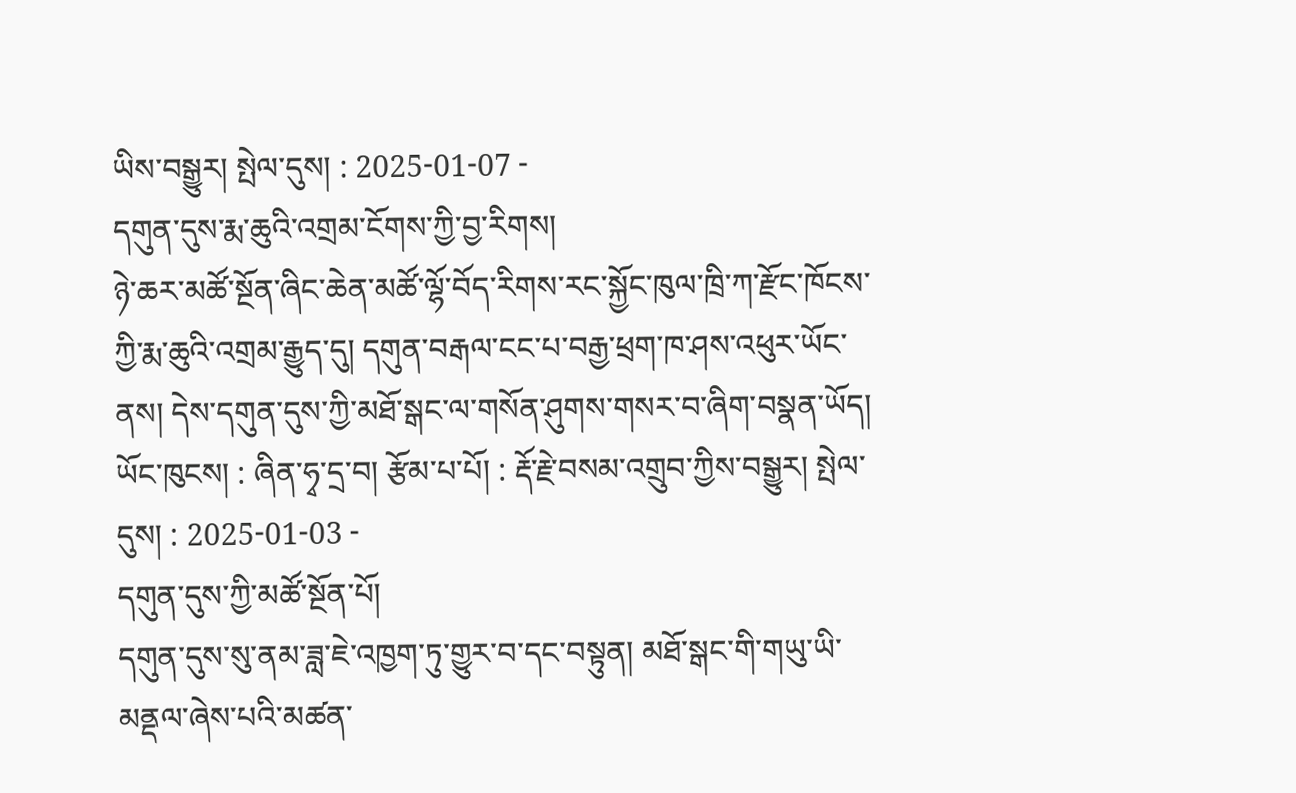ཡིས་བསྒྱུར། སྤེལ་དུས། : 2025-01-07 -
དགུན་དུས་རྨ་ཆུའི་འགྲམ་ངོགས་ཀྱི་བྱ་རིགས།
ཉེ་ཆར་མཚོ་སྔོན་ཞིང་ཆེན་མཚོ་ལྷོ་བོད་རིགས་རང་སྐྱོང་ཁུལ་ཁྲི་ཀ་རྫོང་ཁོངས་ཀྱི་རྨ་ཆུའི་འགྲམ་རྒྱུད་དུ། དགུན་བརྒལ་ངང་པ་བརྒྱ་ཕྲག་ཁ་ཤས་འཕུར་ཡོང་ནས། དེས་དགུན་དུས་ཀྱི་མཐོ་སྒང་ལ་གསོན་ཤུགས་གསར་བ་ཞིག་བསྣན་ཡོད།
ཡོང་ཁུངས། : ཞིན་ཧྭ་དྲ་བ། རྩོམ་པ་པོ། : རྡོ་རྗེ་བསམ་འགྲུབ་ཀྱིས་བསྒྱུར། སྤེལ་དུས། : 2025-01-03 -
དགུན་དུས་ཀྱི་མཚོ་སྔོན་པོ།
དགུན་དུས་སུ་ནམ་ཟླ་ཇེ་འཁྱག་ཏུ་གྱུར་བ་དང་བསྟུན། མཐོ་སྒང་གི་གཡུ་ཡི་མནྡལ་ཞེས་པའི་མཚན་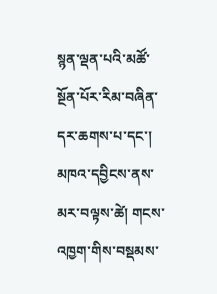སྙན་ལྡན་པའི་མཚོ་སྔོན་པོར་རིམ་བཞིན་དར་ཆགས་པ་དང་། མཁའ་དབྱིངས་ནས་མར་བལྟས་ཚེ། གངས་འཁྱག་གིས་བསྡམས་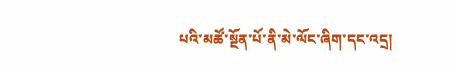པའི་མཚོ་སྔོན་པོ་ནི་མེ་ལོང་ཞིག་དང་འདྲ།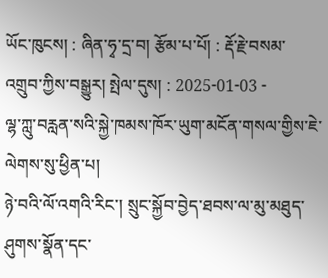ཡོང་ཁུངས། : ཞིན་ཧྭ་དྲ་བ། རྩོམ་པ་པོ། : རྡོ་རྗེ་བསམ་འགྲུབ་ཀྱིས་བསྒྱུར། སྤེལ་དུས། : 2025-01-03 -
ལྷ་ཀླུ་བརླན་སའི་སྐྱེ་ཁམས་ཁོར་ཡུག་མངོན་གསལ་གྱིས་ཇེ་ལེགས་སུ་ཕྱིན་པ།
ཉེ་བའི་ལོ་འགའི་རིང་། སྲུང་སྐྱོབ་བྱེད་ཐབས་ལ་མུ་མཐུད་ཤུགས་སྣོན་དང་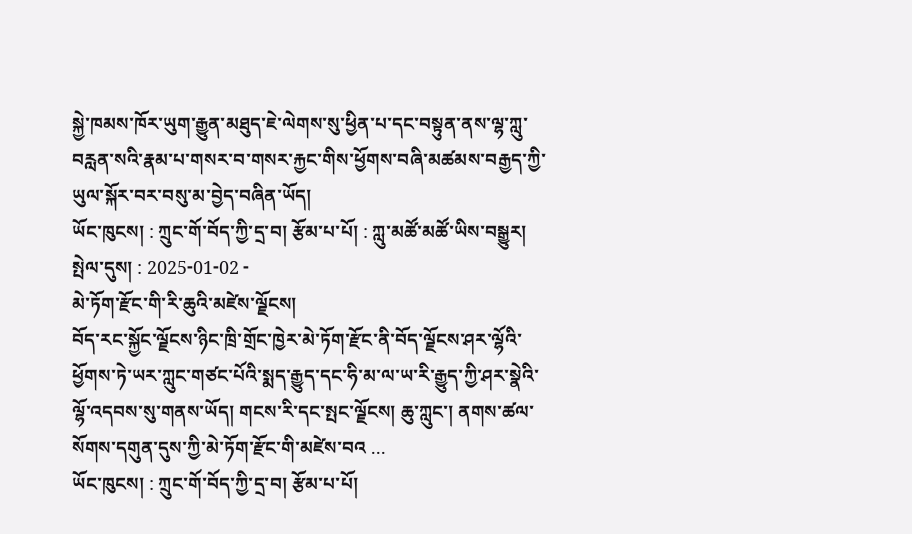སྐྱེ་ཁམས་ཁོར་ཡུག་རྒྱུན་མཐུད་ཇེ་ལེགས་སུ་ཕྱིན་པ་དང་བསྟུན་ནས་ལྷ་ཀླུ་བརླན་སའི་རྣམ་པ་གསར་བ་གསར་རྐྱང་གིས་ཕྱོགས་བཞི་མཚམས་བརྒྱད་ཀྱི་ཡུལ་སྐོར་བར་བསུ་མ་བྱེད་བཞིན་ཡོད།
ཡོང་ཁུངས། : ཀྲུང་གོ་བོད་ཀྱི་དྲ་བ། རྩོམ་པ་པོ། : ཀླུ་མཚོ་མཚོ་ཡིས་བསྒྱུར། སྤེལ་དུས། : 2025-01-02 -
མེ་ཏོག་རྫོང་གི་རི་ཆུའི་མཛེས་ལྗོངས།
བོད་རང་སྐྱོང་ལྗོངས་ཉིང་ཁྲི་གྲོང་ཁྱེར་མེ་ཏོག་རྫོང་ནི་བོད་ལྗོངས་ཤར་ལྷོའི་ཕྱོགས་ཏེ་ཡར་ཀླུང་གཙང་པོའི་སྨད་རྒྱུད་དང་ཧི་མ་ལ་ཡ་རི་རྒྱུད་ཀྱི་ཤར་སྣེའི་ལྷོ་འདབས་སུ་གནས་ཡོད། གངས་རི་དང་སྤང་ལྗོངས། ཆུ་ཀླུང་། ནགས་ཚལ་སོགས་དགུན་དུས་ཀྱི་མེ་ཏོག་རྫོང་གི་མཛེས་བའ ...
ཡོང་ཁུངས། : ཀྲུང་གོ་བོད་ཀྱི་དྲ་བ། རྩོམ་པ་པོ།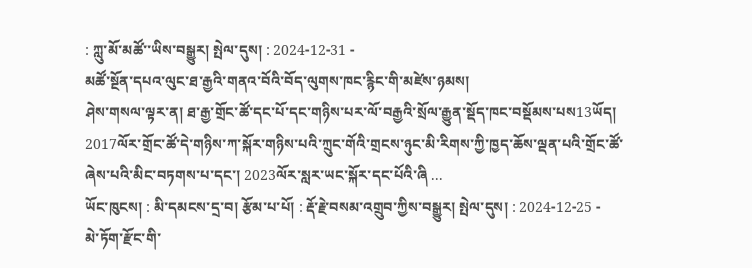: ཀླུ་མོ་མཚོ་་ཡིས་བསྒྱུར། སྤེལ་དུས། : 2024-12-31 -
མཚོ་སྔོན་དཔའ་ལུང་ཐ་རྒྱའི་གནའ་བོའི་བོད་ལུགས་ཁང་རྙིང་གི་མཛེས་ཉམས།
ཤེས་གསལ་ལྟར་ན། ཐ་རྒྱ་གྲོང་ཚོ་དང་པོ་དང་གཉིས་པར་ལོ་བརྒྱའི་སྲོལ་རྒྱུན་སྡོད་ཁང་བསྡོམས་པས13ཡོད། 2017ལོར་གྲོང་ཚོ་དེ་གཉིས་ཀ་སྐོར་གཉིས་པའི་ཀྲུང་གོའི་གྲངས་ཉུང་མི་རིགས་ཀྱི་ཁྱད་ཆོས་ལྡན་པའི་གྲོང་ཚོ་ཞེས་པའི་མིང་བཏགས་པ་དང་། 2023ལོར་སླར་ཡང་སྐོར་དང་པོའི་ཞི ...
ཡོང་ཁུངས། : མི་དམངས་དྲ་བ། རྩོམ་པ་པོ། : རྡོ་རྗེ་བསམ་འགྲུབ་ཀྱིས་བསྒྱུར། སྤེལ་དུས། : 2024-12-25 -
མེ་ཏོག་རྫོང་གི་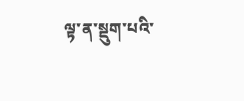ལྟ་ན་སྡུག་པའི་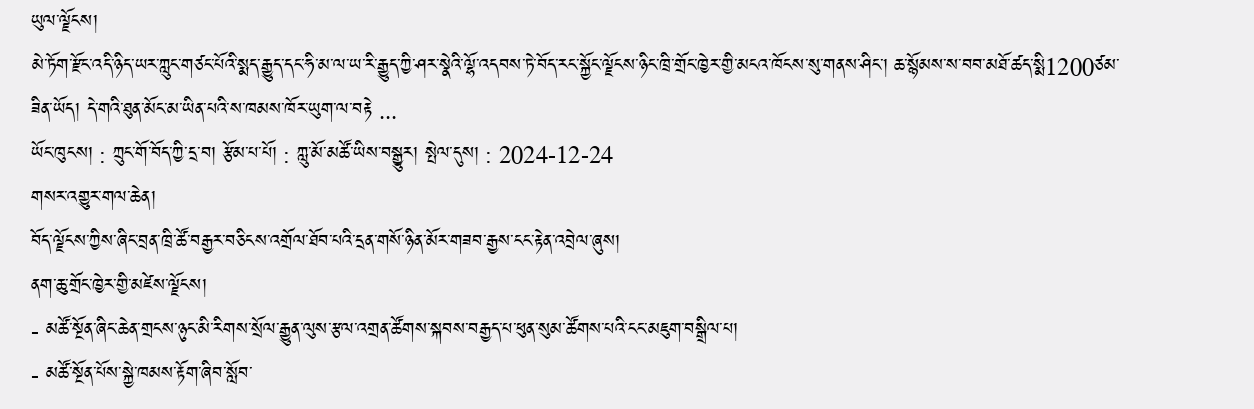ཡུལ་ལྗོངས།
མེ་ཏོག་རྫོང་འདི་ཉིད་ཡར་ཀླུང་གཙང་པོའི་སྨད་རྒྱུད་དང་ཧི་མ་ལ་ཡ་རི་རྒྱུད་ཀྱི་ཤར་སྣེའི་ལྷོ་འདབས་ཏེ་བོད་རང་སྐྱོང་ལྗོངས་ཉིང་ཁྲི་གྲོང་ཁྱེར་གྱི་མངའ་ཁོངས་སུ་གནས་ཤིང་། ཆ་སྙོམས་ས་བབ་མཐོ་ཚད་སྨི1200ཙམ་ཟིན་ཡོད། དེ་གའི་ཐུན་མོང་མ་ཡིན་པའི་ས་ཁམས་ཁོར་ཡུག་ལ་བརྟེ ...
ཡོང་ཁུངས། : ཀྲུང་གོ་བོད་ཀྱི་དྲ་བ། རྩོམ་པ་པོ། : ཀླུ་མོ་མཚོ་ཡིས་བསྒྱུར། སྤེལ་དུས། : 2024-12-24
གསར་འགྱུར་གལ་ཆེན།
བོད་ལྗོངས་ཀྱིས་ཞིང་བྲན་ཁྲི་ཚོ་བརྒྱར་བཅིངས་འགྲོལ་ཐོབ་པའི་དྲན་གསོ་ཉིན་མོར་གཟབ་རྒྱས་ངང་རྟེན་འབྲེལ་ཞུས།
ནག་ཆུ་གྲོང་ཁྱེར་གྱི་མཛེས་ལྗོངས།
- མཚོ་སྔོན་ཞིང་ཆེན་གྲངས་ཉུང་མི་རིགས་སྲོལ་རྒྱུན་ལུས་རྩལ་འགྲན་ཚོགས་སྐབས་བརྒྱད་པ་ཕུན་སུམ་ཚོགས་པའི་ངང་མཇུག་བསྒྲིལ་པ།
- མཚོ་སྔོན་པོས་སྐྱེ་ཁམས་རྟོག་ཞིབ་སློབ་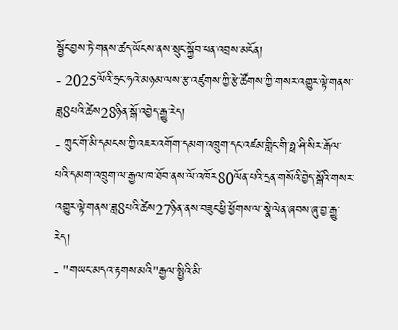སྦྱོང་བྱས་ཏེ་གནས་ཚད་ཡོངས་ནས་སྲུང་སྐྱོབ་ཕན་འབྲས་མངོན།
- 2025ལོའི་ཧྲང་ཧའེ་མཉམ་ལས་རྩ་འཛུགས་ཀྱི་རྩེ་ཚོགས་ཀྱི་གསར་འགྱུར་ལྟེ་གནས་ཟླ8པའི་ཚེས28ཉིན་སྒོ་འབྱེད་རྒྱུ་རེད།
- ཀྲུང་གོ་མི་དམངས་ཀྱི་འཇར་འགོག་དམག་འཁྲུག་དང་འཛམ་གླིང་གི་ཧྥ་ཤི་སིར་རྒོལ་པའི་དམག་འཁྲུག་ལ་རྒྱལ་ཁ་ཐོབ་ནས་ལོ་འཁོར80ལོན་པའི་དྲན་གསོའི་བྱེད་སྒོའི་གསར་འགྱུར་ལྟེ་གནས་ཟླ8པའི་ཚེས27ཉིན་ནས་བཟུང་ཕྱི་ཕྱོགས་ལ་སྣེ་ལེན་ཞབས་ཞུ་བྱ་རྒྱུ་རེད།
- "གཡང་མདའ་རྟགས་མའི"རྒྱལ་སྤྱིའི་མི་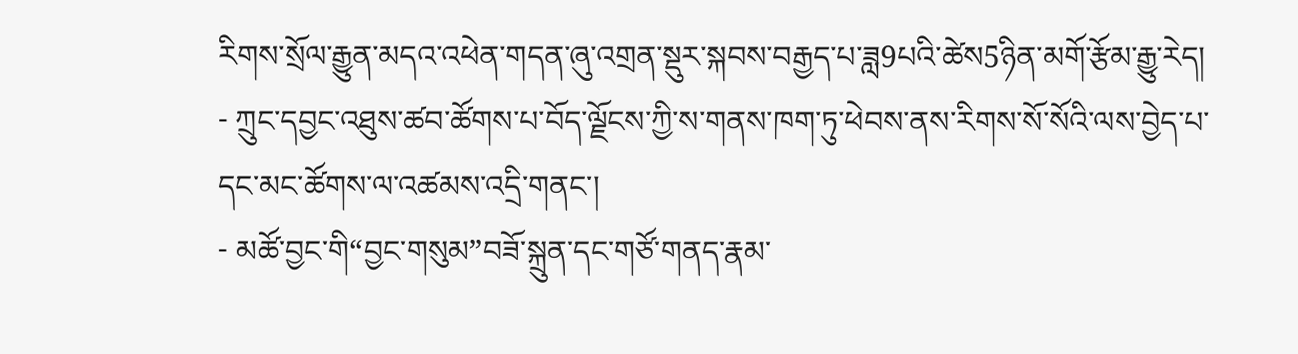རིགས་སྲོལ་རྒྱུན་མདའ་འཕེན་གདན་ཞུ་འགྲན་སྡུར་སྐབས་བརྒྱད་པ་ཟླ9པའི་ཚེས5ཉིན་མགོ་རྩོམ་རྒྱུ་རེད།
- ཀྲུང་དབྱང་འཐུས་ཚབ་ཚོགས་པ་བོད་ལྗོངས་ཀྱི་ས་གནས་ཁག་ཏུ་ཕེབས་ནས་རིགས་སོ་སོའི་ལས་བྱེད་པ་དང་མང་ཚོགས་ལ་འཚམས་འདྲི་གནང་།
- མཚོ་བྱང་གི“བྱང་གསུམ”བཟོ་སྐྲུན་དང་གཙོ་གནད་རྣམ་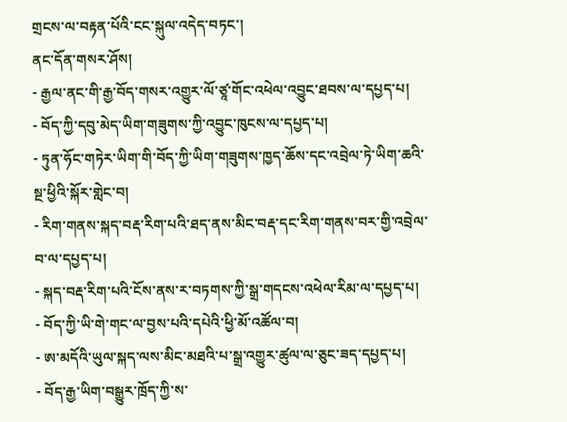གྲངས་ལ་བརྟན་པོའི་ངང་སྐུལ་འདེད་བཏང་།
ནང་དོན་གསར་ཤོས།
- རྒྱལ་ནང་གི་རྒྱ་བོད་གསར་འགྱུར་ལོ་ཙཱ་གོང་འཕེལ་འབྱུང་ཐབས་ལ་དཔྱད་པ།
- བོད་ཀྱི་དབུ་མེད་ཡིག་གཟུགས་ཀྱི་འབྱུང་ཁུངས་ལ་དཔྱད་པ།
- ཏུན་ཧོང་གཏེར་ཡིག་གི་བོད་ཀྱི་ཡིག་གཟུགས་ཁྱད་ཆོས་དང་འབྲེལ་ཏེ་ཡིག་ཆའི་སྔ་ཕྱིའི་སྐོར་གླེང་བ།
- རིག་གནས་སྐད་བརྡ་རིག་པའི་ཐད་ནས་མིང་བརྡ་དང་རིག་གནས་བར་གྱི་འབྲེལ་བ་ལ་དཔྱད་པ།
- སྐད་བརྡ་རིག་པའི་ངོས་ནས་ར་བཏགས་ཀྱི་སྒྲ་གདངས་འཕེལ་རིམ་ལ་དཔྱད་པ།
- བོད་ཀྱི་ཡི་གེ་གང་ལ་བྱས་པའི་དཔེའི་ཕྱི་མོ་འཚོལ་བ།
- ཨ་མདོའི་ཡུལ་སྐད་ལས་མིང་མཐའི་པ་སྒྲ་འགྱུར་ཚུལ་ལ་ཅུང་ཟད་དཔྱད་པ།
- བོད་རྒྱ་ཡིག་བསྒྱུར་ཁྲོད་ཀྱི་ས་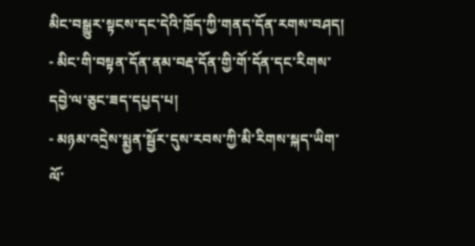མིང་བསྒྱུར་སྟངས་དང་དེའི་ཁྲོད་ཀྱི་གནད་དོན་རགས་བཤད།
- མིང་གི་བསྟན་དོན་ནམ་བརྡ་དོན་གྱི་གོ་དོན་དང་རིགས་དབྱེ་ལ་ཅུང་ཟད་དཔྱད་པ།
- མཉམ་འདྲེས་སྨྱན་སྦྱོར་དུས་རབས་ཀྱི་མི་རིགས་སྐད་ཡིག་ལོ་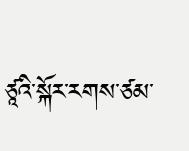ཙཱའི་སྐོར་རགས་ཙམ་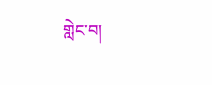གླེང་བ།